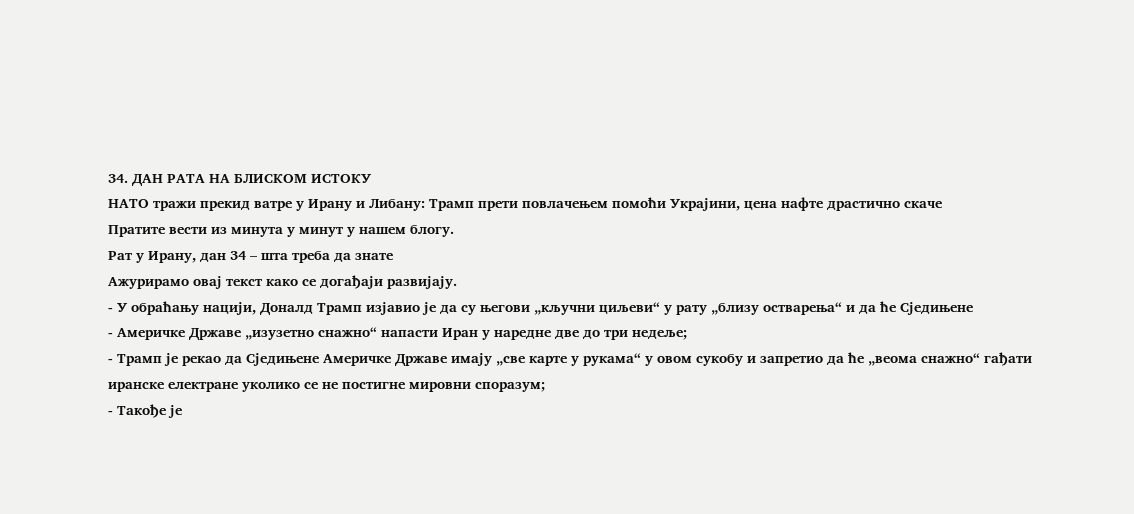34. ДАН РАТА НА БЛИСКОМ ИСТОКУ
НАТО тражи прекид ватре у Ирану и Либану: Трамп прети повлачењем помоћи Украјини, цена нафте драстично скаче
Пратите вести из минута у минут у нашем блогу.
Рат у Ирану, дан 34 – шта треба да знате
Ажурирамо овај текст како се догађаји развијају.
- У обраћању нацији, Доналд Трамп изјавио је да су његови „кључни циљеви“ у рату „близу остварења“ и да ће Сједињене
- Америчке Државе „изузетно снажно“ напасти Иран у наредне две до три недеље;
- Трамп је рекао да Сједињене Америчке Државе имају „све карте у рукама“ у овом сукобу и запретио да ће „веома снажно“ гађати иранске електране уколико се не постигне мировни споразум;
- Такође је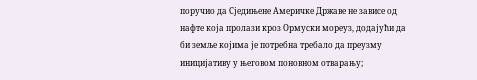поручио да Сједињене Америчке Државе не зависе од нафте која пролази кроз Ормуски мореуз, додајући да би земље којима је потребна требало да преузму иницијативу у његовом поновном отварању;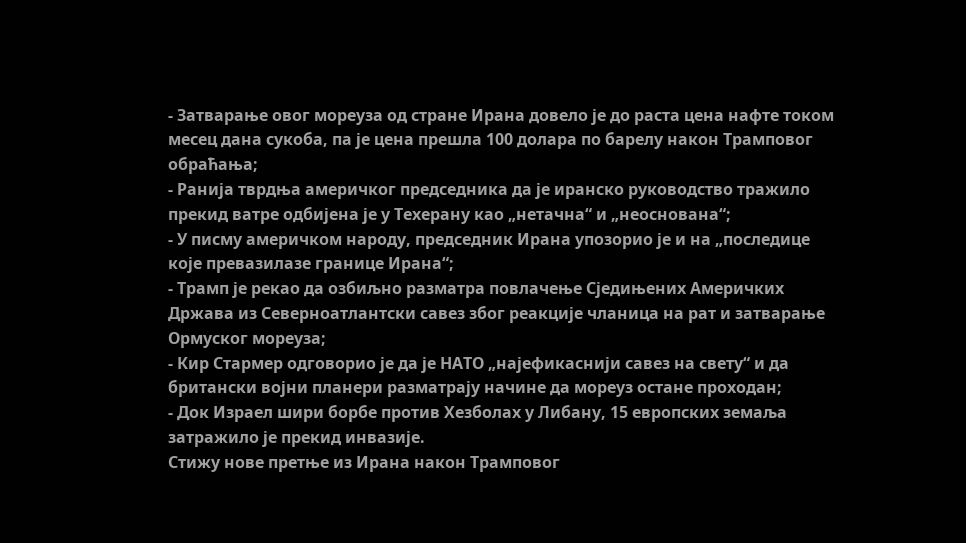- Затварање овог мореуза од стране Ирана довело је до раста цена нафте током месец дана сукоба, па је цена прешла 100 долара по барелу након Трамповог обраћања;
- Ранија тврдња америчког председника да је иранско руководство тражило прекид ватре одбијена је у Техерану као „нетачна“ и „неоснована“;
- У писму америчком народу, председник Ирана упозорио је и на „последице које превазилазе границе Ирана“;
- Трамп је рекао да озбиљно разматра повлачење Сједињених Америчких Држава из Северноатлантски савез због реакције чланица на рат и затварање Ормуског мореуза;
- Кир Стармер одговорио је да је НАТО „најефикаснији савез на свету“ и да британски војни планери разматрају начине да мореуз остане проходан;
- Док Израел шири борбе против Хезболах у Либану, 15 европских земаља затражило је прекид инвазије.
Стижу нове претње из Ирана након Трамповог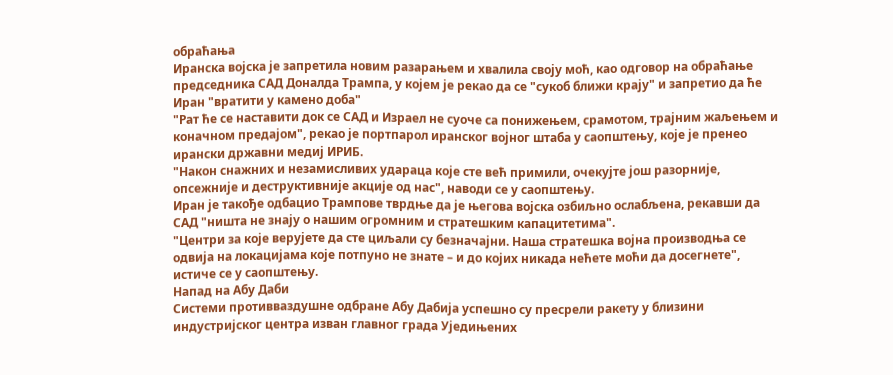обраћања
Иранска војска је запретила новим разарањем и хвалила своју моћ, као одговор на обраћање председника САД Доналда Трампа, у којем је рекао да се "сукоб ближи крају" и запретио да ће Иран "вратити у камено доба"
"Рат ће се наставити док се САД и Израел не суоче са понижењем, срамотом, трајним жаљењем и коначном предајом", рекао је портпарол иранског војног штаба у саопштењу, које је пренео ирански државни медиј ИРИБ.
"Након снажних и незамисливих удараца које сте већ примили, очекујте још разорније, опсежније и деструктивније акције од нас", наводи се у саопштењу.
Иран је такође одбацио Трампове тврдње да је његова војска озбиљно ослабљена, рекавши да САД "ништа не знају о нашим огромним и стратешким капацитетима".
"Центри за које верујете да сте циљали су безначајни. Наша стратешка војна производња се одвија на локацијама које потпуно не знате – и до којих никада нећете моћи да досегнете", истиче се у саопштењу.
Напад на Абу Даби
Системи противваздушне одбране Абу Дабија успешно су пресрели ракету у близини индустријског центра изван главног града Уједињених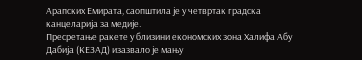Арапских Емирата, саопштила је у четвртак градска канцеларија за медије.
Пресретање ракете у близини економских зона Халифа Абу Дабија (КЕЗАД) изазвало је мању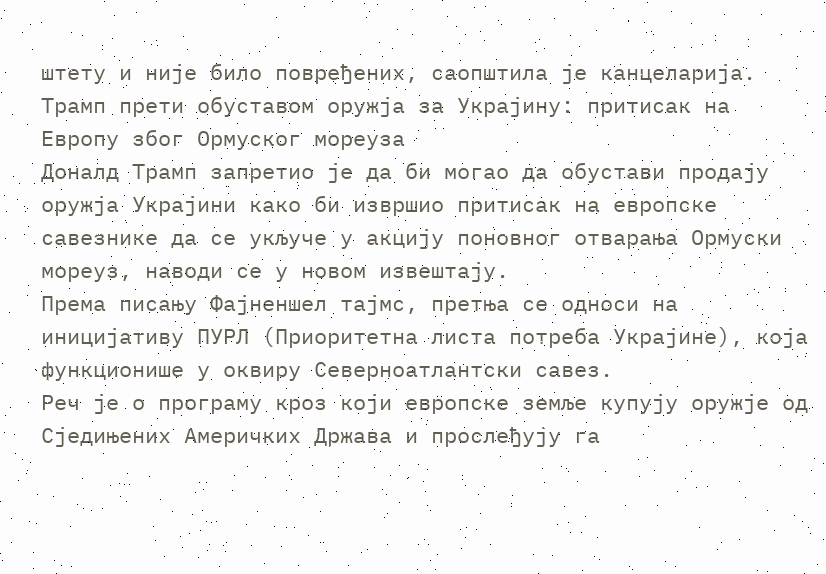штету и није било повређених, саопштила је канцеларија.
Трамп прети обуставом оружја за Украјину: притисак на Европу због Ормуског мореуза
Доналд Трамп запретио је да би могао да обустави продају оружја Украјини како би извршио притисак на европске савезнике да се укључе у акцију поновног отварања Ормуски мореуз, наводи се у новом извештају.
Према писању Фајненшел тајмс, претња се односи на иницијативу ПУРЛ (Приоритетна листа потреба Украјине), која функционише у оквиру Северноатлантски савез.
Реч је о програму кроз који европске земље купују оружје од Сједињених Америчких Држава и прослеђују га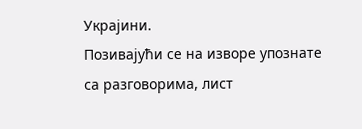Украјини.
Позивајући се на изворе упознате са разговорима, лист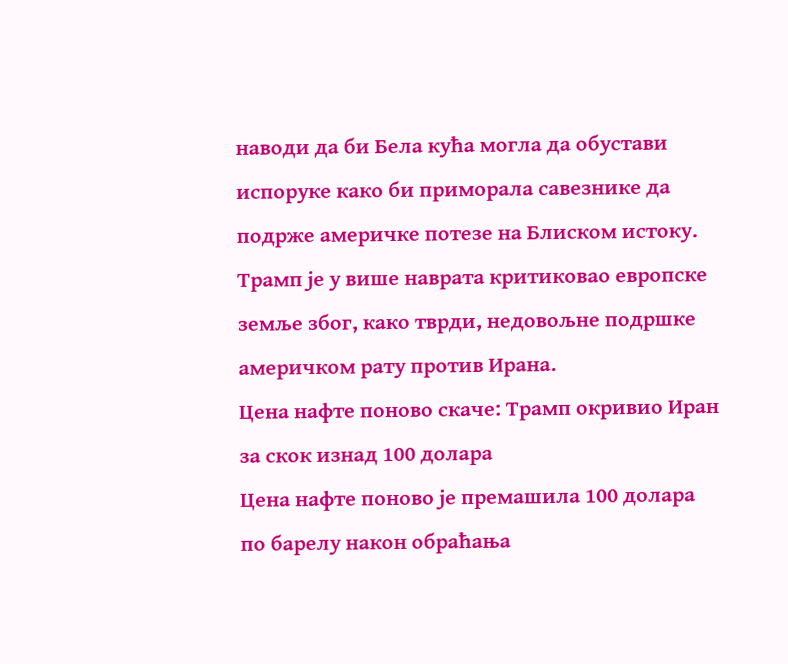наводи да би Бела кућа могла да обустави испоруке како би приморала савезнике да подрже америчке потезе на Блиском истоку.
Трамп је у више наврата критиковао европске земље због, како тврди, недовољне подршке америчком рату против Ирана.
Цена нафте поново скаче: Трамп окривио Иран за скок изнад 100 долара
Цена нафте поново је премашила 100 долара по барелу након обраћања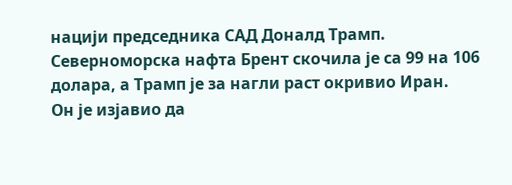нацији председника САД Доналд Трамп.
Северноморска нафта Брент скочила је са 99 на 106 долара, а Трамп је за нагли раст окривио Иран.
Он је изјавио да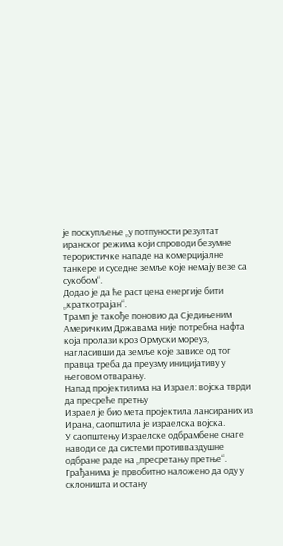је поскупљење „у потпуности резултат иранског режима који спроводи безумне терористичке нападе на комерцијалне танкере и суседне земље које немају везе са сукобом“.
Додао је да ће раст цена енергије бити „краткотрајан“.
Трамп је такође поновио да Сједињеним Америчким Државама није потребна нафта која пролази кроз Ормуски мореуз, нагласивши да земље које зависе од тог правца треба да преузму иницијативу у његовом отварању.
Напад пројектилима на Израел: војска тврди да пресреће претњу
Израел је био мета пројектила лансираних из Ирана, саопштила је израелска војска.
У саопштењу Израелске одбрамбене снаге наводи се да системи противваздушне одбране раде на „пресретању претње“.
Грађанима је првобитно наложено да оду у склоништа и остану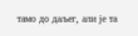тамо до даљег, али је та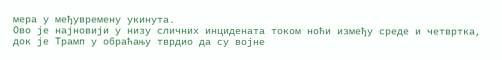мера у међувремену укинута.
Ово је најновији у низу сличних инцидената током ноћи између среде и четвртка, док је Трамп у обраћању тврдио да су војне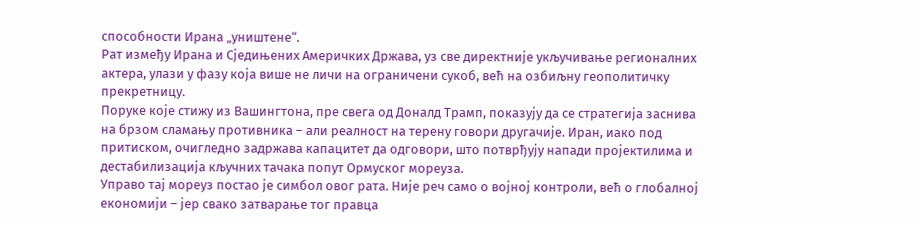способности Ирана „уништене“.
Рат између Ирана и Сједињених Америчких Држава, уз све директније укључивање регионалних актера, улази у фазу која више не личи на ограничени сукоб, већ на озбиљну геополитичку прекретницу.
Поруке које стижу из Вашингтона, пре свега од Доналд Трамп, показују да се стратегија заснива на брзом сламању противника – али реалност на терену говори другачије. Иран, иако под притиском, очигледно задржава капацитет да одговори, што потврђују напади пројектилима и дестабилизација кључних тачака попут Ормуског мореуза.
Управо тај мореуз постао је симбол овог рата. Није реч само о војној контроли, већ о глобалној економији – јер свако затварање тог правца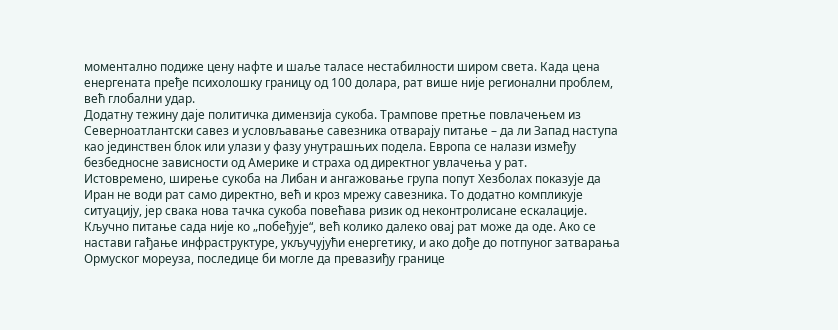моментално подиже цену нафте и шаље таласе нестабилности широм света. Када цена енергената пређе психолошку границу од 100 долара, рат више није регионални проблем, већ глобални удар.
Додатну тежину даје политичка димензија сукоба. Трампове претње повлачењем из Северноатлантски савез и условљавање савезника отварају питање – да ли Запад наступа као јединствен блок или улази у фазу унутрашњих подела. Европа се налази између безбедносне зависности од Америке и страха од директног увлачења у рат.
Истовремено, ширење сукоба на Либан и ангажовање група попут Хезболах показује да Иран не води рат само директно, већ и кроз мрежу савезника. То додатно компликује ситуацију, јер свака нова тачка сукоба повећава ризик од неконтролисане ескалације.
Кључно питање сада није ко „побеђује“, већ колико далеко овај рат може да оде. Ако се настави гађање инфраструктуре, укључујући енергетику, и ако дође до потпуног затварања Ормуског мореуза, последице би могле да превазиђу границе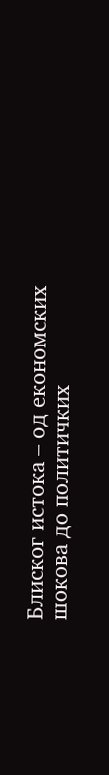Блиског истока – од економских шокова до политичких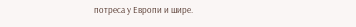потреса у Европи и шире.